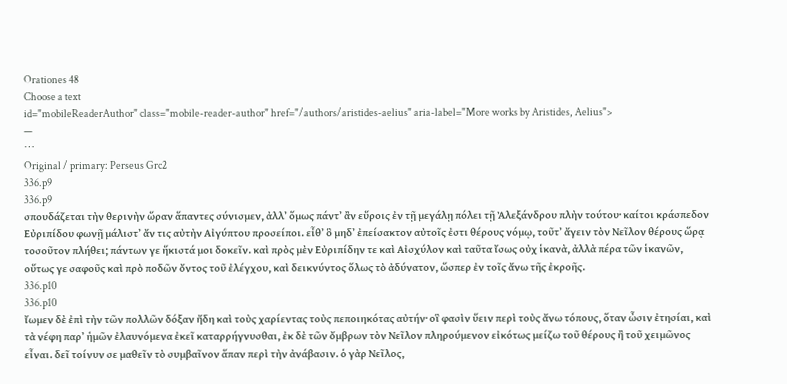Orationes 48
Choose a text
id="mobileReaderAuthor" class="mobile-reader-author" href="/authors/aristides-aelius" aria-label="More works by Aristides, Aelius">
—
⋯
Original / primary: Perseus Grc2
336.p9
336.p9
σπουδάζεται τὴν θερινὴν ὥραν ἅπαντες σύνισμεν, ἀλλʼ ὅμως πάντʼ ἂν εὕροις ἐν τῇ μεγάλῃ πόλει τῇ Ἀλεξάνδρου πλὴν τούτου· καίτοι κράσπεδον Εὐριπίδου φωνῇ μάλιστʼ ἄν τις αὐτὴν Αἰγύπτου προσείποι. εἶθʼ ὃ μηδʼ ἐπείσακτον αὐτοῖς ἐστι θέρους νόμῳ, τοῦτʼ ἄγειν τὸν Νεῖλον θέρους ὥρᾳ τοσοῦτον πλήθει; πάντων γε ἥκιστά μοι δοκεῖν. καὶ πρὸς μὲν Εὐριπίδην τε καὶ Αἰσχύλον καὶ ταῦτα ἴσως οὐχ ἱκανὰ, ἀλλὰ πέρα τῶν ἱκανῶν, οὕτως γε σαφοῦς καὶ πρὸ ποδῶν ὄντος τοῦ ἐλέγχου, καὶ δεικνύντος ὅλως τὸ ἀδύνατον, ὥσπερ ἐν τοῖς ἄνω τῆς ἐκροῆς.
336.p10
336.p10
ἴωμεν δὲ ἐπὶ τὴν τῶν πολλῶν δόξαν ἤδη καὶ τοὺς χαρίεντας τοὺς πεποιηκότας αὐτήν· οἳ φασὶν ὕειν περὶ τοὺς ἄνω τόπους, ὅταν ὦσιν ἐτησίαι, καὶ τὰ νέφη παρʼ ἡμῶν ἐλαυνόμενα ἐκεῖ καταρρήγνυσθαι, ἐκ δὲ τῶν ὄμβρων τὸν Νεῖλον πληρούμενον εἰκότως μείζω τοῦ θέρους ἢ τοῦ χειμῶνος εἶναι. δεῖ τοίνυν σε μαθεῖν τὸ συμβαῖνον ἅπαν περὶ τὴν ἀνάβασιν. ὁ γὰρ Νεῖλος,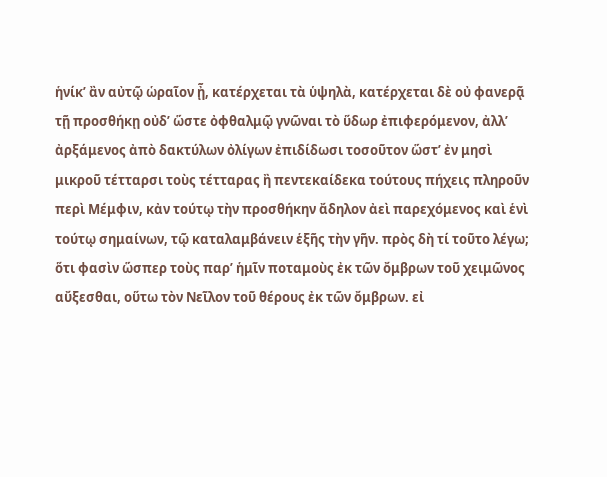ἡνίκʼ ἂν αὐτῷ ὡραῖον ᾖ, κατέρχεται τὰ ὑψηλὰ, κατέρχεται δὲ οὐ φανερᾷ τῇ προσθήκῃ οὐδʼ ὥστε ὀφθαλμῷ γνῶναι τὸ ὕδωρ ἐπιφερόμενον, ἀλλʼ ἀρξάμενος ἀπὸ δακτύλων ὀλίγων ἐπιδίδωσι τοσοῦτον ὥστʼ ἐν μησὶ μικροῦ τέτταρσι τοὺς τέτταρας ἢ πεντεκαίδεκα τούτους πήχεις πληροῦν περὶ Μέμφιν, κἀν τούτῳ τὴν προσθήκην ἄδηλον ἀεὶ παρεχόμενος καὶ ἑνὶ τούτῳ σημαίνων, τῷ καταλαμβάνειν ἑξῆς τὴν γῆν. πρὸς δὴ τί τοῦτο λέγω; ὅτι φασὶν ὥσπερ τοὺς παρʼ ἡμῖν ποταμοὺς ἐκ τῶν ὄμβρων τοῦ χειμῶνος αὔξεσθαι, οὕτω τὸν Νεῖλον τοῦ θέρους ἐκ τῶν ὄμβρων. εἰ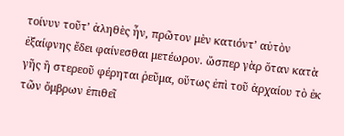τοίνυν τοῦτʼ ἀληθὲς ἦν, πρῶτον μὲν κατιόντʼ αὐτὸν ἐξαίφνης ἔδει φαίνεσθαι μετέωρον. ὥσπερ γὰρ ὅταν κατὰ γῆς ἢ στερεοῦ φέρηται ῥεῦμα, οὕτως ἐπὶ τοῦ ἀρχαίου τὸ ἐκ τῶν ὄμβρων ἐπιθεῖ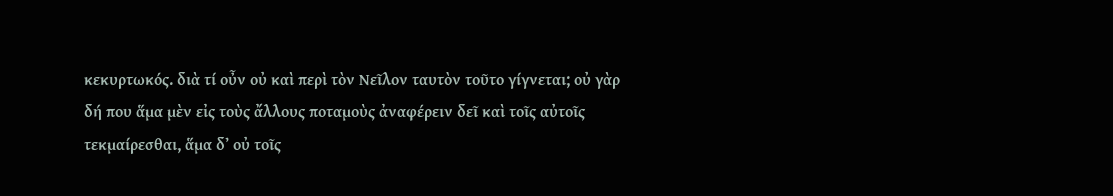κεκυρτωκός. διὰ τί οὖν οὐ καὶ περὶ τὸν Νεῖλον ταυτὸν τοῦτο γίγνεται; οὐ γὰρ δή που ἅμα μὲν εἰς τοὺς ἄλλους ποταμοὺς ἀναφέρειν δεῖ καὶ τοῖς αὐτοῖς τεκμαίρεσθαι, ἅμα δʼ οὐ τοῖς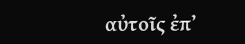αὐτοῖς ἐπʼ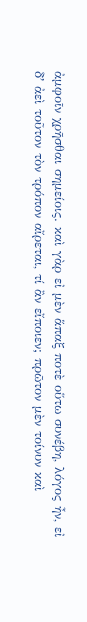ἀμφοῖν χρῆσθαι σημείοις. καὶ γὰρ εἰ μὲν ἅπαξ ποτὲ οὕτω συνέβη, λόγος ἦν, εἰ δʼ ἀεὶ τοῦτον τὸν τρόπον αἴρεται, τί ἂν εἴποιεν; πρῶτον μὲν τοίνυν καὶ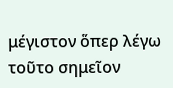μέγιστον ὅπερ λέγω τοῦτο σημεῖον